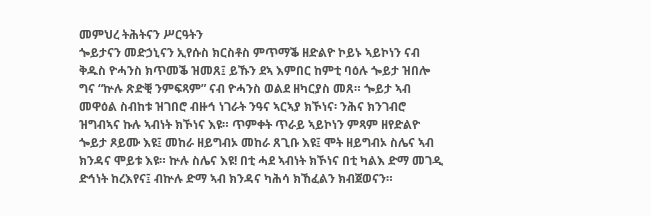መምህረ ትሕትናን ሥርዓትን
ጐይታናን መድኃኒናን ኢየሱስ ክርስቶስ ምጥማቕ ዘድልዮ ኮይኑ ኣይኮነን ናብ ቅዱስ ዮሓንስ ክጥመቕ ዝመጸ፤ ይኹን ደኣ እምበር ከምቲ ባዕሉ ጐይታ ዝበሎ ግና “ኵሉ ጽድቒ ንምፍጻም” ናብ ዮሓንስ ወልደ ዘካርያስ መጸ። ጐይታ ኣብ መዋዕል ስብከቱ ዝገበሮ ብዙኅ ነገራት ንዓና ኣርኣያ ክኾነና፡ ንሕና ክንገብሮ ዝግብኣና ኩሉ ኣብነት ክኾነና እዩ። ጥምቀት ጥራይ ኣይኮነን ምጻም ዘየድልዮ ጐይታ ጾይሙ እዩ፤ መከራ ዘይግብኦ መከራ ጸጊቡ እዩ፤ ሞት ዘይግብኦ ስሌና ኣብ ክንዳና ሞይቱ እዩ። ኵሉ ስሌና እዩ! በቲ ሓደ ኣብነት ክኾነና በቲ ካልእ ድማ መገዲ ድኅነት ከረእየና፤ ብኵሉ ድማ ኣብ ክንዳና ካሕሳ ክኸፈልን ክብጀወናን።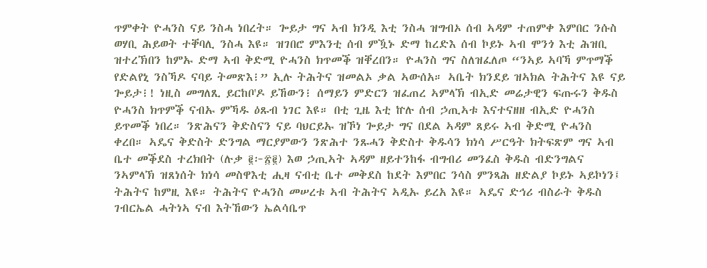ጥምቀት ዮሓንስ ናይ ንስሓ ነበረት። ጐይታ ግና ኣብ ክንዲ እቲ ንስሓ ዝግብኦ ሰብ ኣዳም ተጠምቀ እምበር ንሱስ ወሃቢ ሕይወት ተቐባሊ ንስሓ እዩ። ዝገበሮ ምእንቲ ሰብ ምዃኑ ድማ ከረድእ ሰብ ኮይኑ ኣብ ሞንጎ እቲ ሕዝቢ ዝተረኽበን ከምኡ ድማ ኣብ ቅድሚ ዮሓንስ ክጥመቕ ዝቐረበን። ዮሓንስ ግና ስለዝፈለጦ “ንኣይ ኣባኻ ምጥማቕ የድልየኒ ንስኻዶ ናባይ ትመጽእ፧” ኢሉ ትሕትና ዝመልኦ ቃል ኣውሰአ። ኣቤት ክንደይ ዝኣክል ትሕትና እዩ ናይ ጐይታ፧! ነዚስ መግለጺ ይርከቦ'ዶ ይኸውን፧ ሰማይን ምድርን ዝፈጠረ ኣምላኽ ብኢድ መሬታዊን ፍጡሩን ቅዱስ ዮሓንስ ክጥምቕ ናብኡ ምኻዱ ዕጹብ ነገር እዩ። በቲ ጊዜ እቲ ኵሉ ሰብ ኃጢኣቱ እናተናዘዘ ብኢድ ዮሓንስ ይጥመቕ ነበረ። ንጽሕናን ቅድስናን ናይ ባህርይኡ ዝኾነ ጐይታ ግና በደል ኣዳም ጸይሩ ኣብ ቅድሚ ዮሓንስ ቀረበ። ኣዴና ቅድስት ድንግል ማርያምውን ንጽሕተ ንጹሓን ቅድስተ ቅዱሳን ክነሳ ሥርዓት ክትፍጽም ግና ኣብ ቤተ መቕደስ ተረክበት (ሉቃ ፪፦፳፪) እወ ኃጢኣት ኣዳም ዘይተንከፋ ብግብሪ መንፈስ ቅዱስ ብድንግልና ንኣምላኽ ዝጸነሰት ክነሳ መስዋእቲ ሒዛ ናብቲ ቤተ መቅደስ ከደት እምበር ንሳስ ምንጻሕ ዘድልያ ኮይኑ ኣይኮነን፤ ትሕትና ከምዚ እዩ። ትሕትና ዮሓንስ መሠረቱ ኣብ ትሕትና ኣዲኡ ይረአ እዩ። ኣዴና ድኅሪ ብስራት ቅዱስ ገብርኤል ሓትነኣ ናብ እትኸውን ኤልሳቤጥ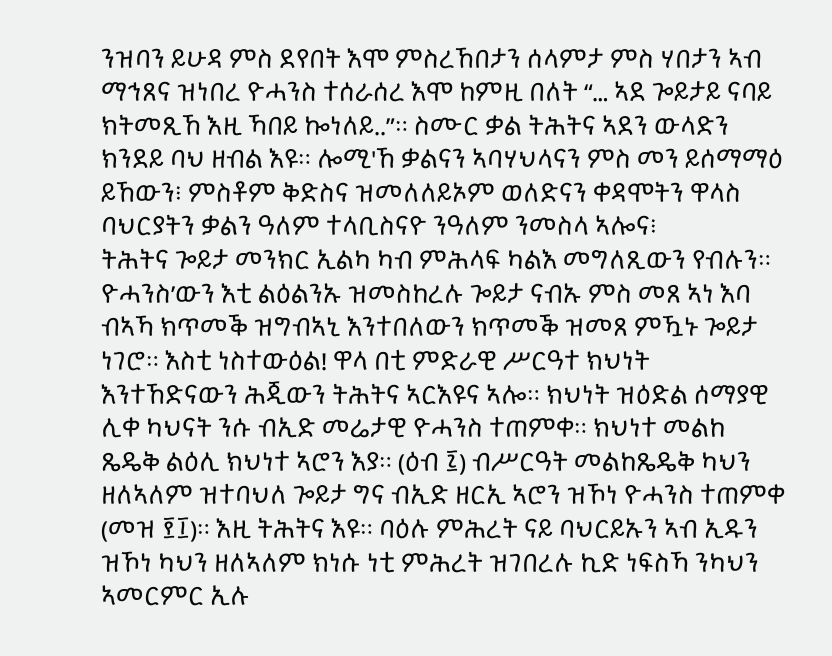ንዝባን ይሁዳ ምስ ደየበት እሞ ምስረኸበታን ሰላምታ ምስ ሃበታን ኣብ ማኅጸና ዝነበረ ዮሓንስ ተሰራሰረ እሞ ከምዚ በለት “… ኣደ ጐይታይ ናባይ ክትመጺኸ እዚ ኻበይ ኰነለይ..”። ስሙር ቃል ትሕትና ኣደን ውላድን ክንደይ ባህ ዘብል እዩ። ሎሚ'ኸ ቃልናን ኣባሃህላናን ምስ መን ይሰማማዕ ይኸውን፧ ምስቶም ቅድስና ዝመለለይኦም ወለድናን ቀዳሞትን ዋላስ ባህርያትን ቃልን ዓለም ተላቢስናዮ ንዓለም ንመስላ ኣሎና፧
ትሕትና ጐይታ መንክር ኢልካ ካብ ምሕላፍ ካልእ መግለጺውን የብሉን። ዮሓንስ’ውን እቲ ልዕልንኡ ዝመስከረሉ ጐይታ ናብኡ ምስ መጸ ኣነ እባ ብኣኻ ክጥመቕ ዝግብኣኒ እንተበለውን ክጥመቕ ዝመጸ ምዃኑ ጐይታ ነገሮ። እስቲ ነስተውዕል! ዋላ በቲ ምድራዊ ሥርዓተ ክህነት እንተኸድናውን ሕጂውን ትሕትና ኣርእዩና ኣሎ። ክህነት ዝዕድል ሰማያዊ ሊቀ ካህናት ንሱ ብኢድ መሬታዊ ዮሓንስ ተጠምቀ። ክህነተ መልከ ጼዴቅ ልዕሊ ክህነተ ኣሮን እያ። (ዕብ ፯) ብሥርዓት መልከጼዴቅ ካህን ዘለኣለም ዝተባህለ ጐይታ ግና ብኢድ ዘርኢ ኣሮን ዝኾነ ዮሓንስ ተጠምቀ (መዝ ፻፲)። እዚ ትሕትና እዩ። ባዕሉ ምሕረት ናይ ባህርይኡን ኣብ ኢዱን ዝኾነ ካህን ዘለኣለም ክነሱ ነቲ ምሕረት ዝገበረሉ ኪድ ነፍስኻ ንካህን ኣመርምር ኢሉ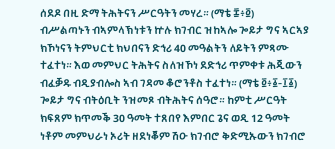ሰደዶ በዚ ድማ ትሕትናን ሥርዓትን መሃረ። (ማቴ ፰፥፬)
ብሥልጣኑን ብኣምላኽነቱን ኵሉ ክገብር ዝከኣሎ ጐይታ ግና ኣርኣያ ክኾነናን ትምህርቲ ክህበናን ድኅሪ 40 መዓልትን ለይትን ምጻሙ ተፈተነ። እወ መምህር ትሕትና ስለዝኾነ ደድኅሪ ጥምቀቱ ሕጂውን ብፈቓዱ ብዲያብሎስ ኣብ ገዳመ ቆሮንቶስ ተፈተነ። (ማቴ ፬፥፩-፲፩) ጐይታ ግና ብትዕቢት ንዝመጾ ብትሕትና ሰዓሮ። ከምቲ ሥርዓት ክፍጸም ክጥመቕ 30 ዓመት ተጸበየ እምበር ጌና ወዲ 12 ዓመት ነቶም መምህራነ ኦሪት ዘደነቖም ሽዑ ክገብሮ ቅድሚኡውን ክገብሮ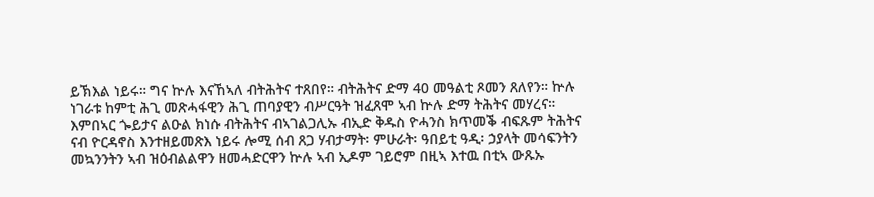ይኽእል ነይሩ። ግና ኵሉ እናኸኣለ ብትሕትና ተጸበየ። ብትሕትና ድማ 40 መዓልቲ ጾመን ጸለየን። ኵሉ ነገራቱ ከምቲ ሕጊ መጽሓፋዊን ሕጊ ጠባያዊን ብሥርዓት ዝፈጸሞ ኣብ ኵሉ ድማ ትሕትና መሃረና።
እምበኣር ጐይታና ልዑል ክነሱ ብትሕትና ብኣገልጋሊኡ ብኢድ ቅዱስ ዮሓንስ ክጥመቕ ብፍጹም ትሕትና ናብ ዮርዳኖስ እንተዘይመጽእ ነይሩ ሎሚ ሰብ ጸጋ ሃብታማት፡ ምሁራት፡ ዓበይቲ ዓዲ፡ ኃያላት መሳፍንትን መኳንንትን ኣብ ዝዕብልልዋን ዘመሓድርዋን ኵሉ ኣብ ኢዶም ገይሮም በዚኣ እተዉ በቲኣ ውጹኡ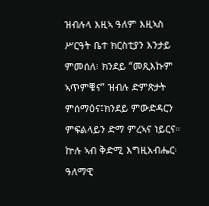ዝብሉላ እዚኣ ዓለም እዚኣስ ሥርዓት ቤተ ክርስቲያን እንታይ ምመሰለ፧ ክንደይ “መጺእኩም ኣጥምቑና” ዝብሉ ድምጽታት ምሰማዕና፤ክንደይ ምውድዳርን ምፍልላይን ድማ ምረኣና ነይርና። ኵሉ ኣብ ቅድሚ እግዚአብሔር፡ ዓለማዊ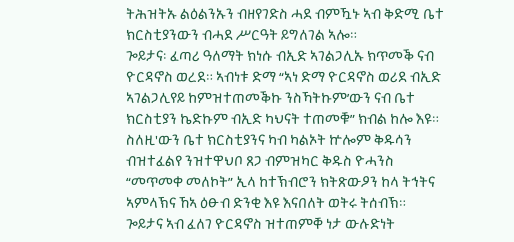ትሕዝትኡ ልዕልንኡን ብዘየገድስ ሓደ ብምዃኑ ኣብ ቅድሚ ቤተ ክርስቲያንውን ብሓደ ሥርዓት ይግለገል ኣሎ።
ጐይታና፡ ፈጣሪ ዓለማት ክነሱ ብኢድ ኣገልጋሊኡ ክጥመቕ ናብ ዮርዳኖስ ወረደ። ኣብነቱ ድማ “ኣነ ድማ ዮርዳኖስ ወሪደ ብኢድ ኣገልጋሊየይ ከምዝተጠመቕኩ ንስኻትኩም’ውን ናብ ቤተ ክርስቲያን ኬድኩም ብኢድ ካህናት ተጠመቑ” ክብል ከሎ እዩ። ስለዚ'ውን ቤተ ክርስቲያንና ካብ ካልኦት ኵሎም ቅዱሳን ብዝተፈልየ ንዝተዋህቦ ጸጋ ብምዝካር ቅዱስ ዮሓንስ “መጥመቀ መለኮት” ኢላ ከተኽብሮን ክትጽውዖን ከላ ትኅትና ኣምላኽና ኸኣ ዕፁብ ድንቂ እዩ እናበለት ወትሩ ትሰብኽ። ጐይታና ኣብ ፈለገ ዮርዳኖስ ዝተጠምቐ ነታ ውሉድነት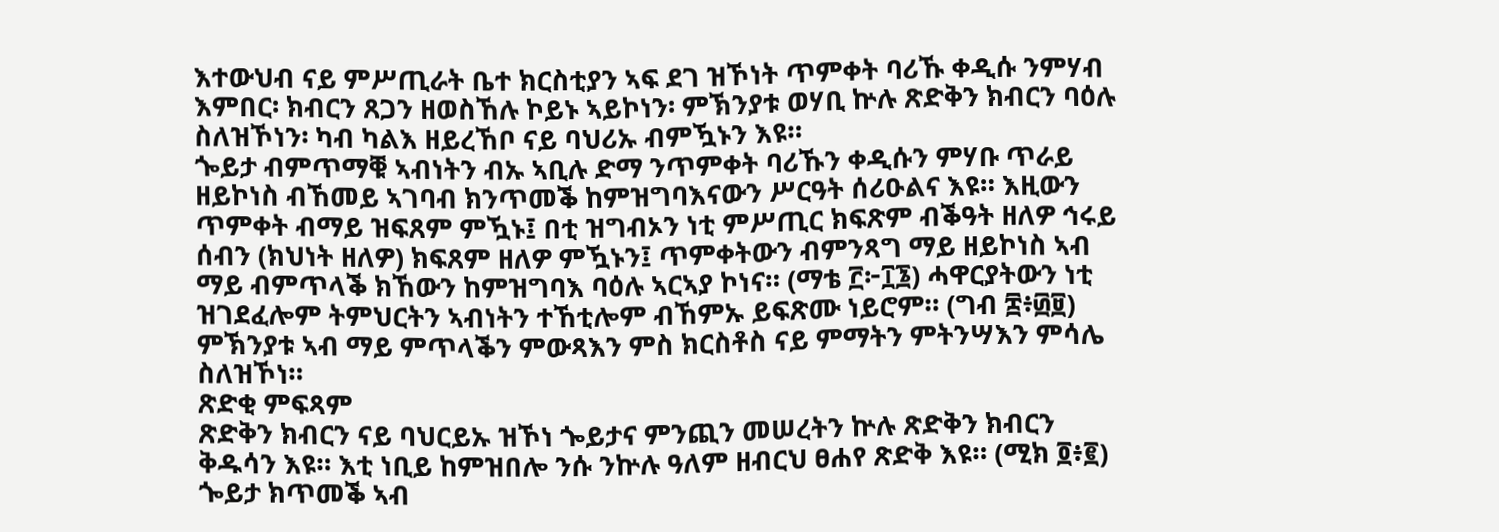እተውህብ ናይ ምሥጢራት ቤተ ክርስቲያን ኣፍ ደገ ዝኾነት ጥምቀት ባሪኹ ቀዲሱ ንምሃብ እምበር፡ ክብርን ጸጋን ዘወስኸሉ ኮይኑ ኣይኮነን፡ ምኽንያቱ ወሃቢ ኵሉ ጽድቅን ክብርን ባዕሉ ስለዝኾነን፡ ካብ ካልእ ዘይረኸቦ ናይ ባህሪኡ ብምዃኑን እዩ።
ጐይታ ብምጥማቑ ኣብነትን ብኡ ኣቢሉ ድማ ንጥምቀት ባሪኹን ቀዲሱን ምሃቡ ጥራይ ዘይኮነስ ብኸመይ ኣገባብ ክንጥመቕ ከምዝግባእናውን ሥርዓት ሰሪዑልና እዩ። እዚውን ጥምቀት ብማይ ዝፍጸም ምዃኑ፤ በቲ ዝግብኦን ነቲ ምሥጢር ክፍጽም ብቕዓት ዘለዎ ኅሩይ ሰብን (ክህነት ዘለዎ) ክፍጸም ዘለዎ ምዃኑን፤ ጥምቀትውን ብምንጻግ ማይ ዘይኮነስ ኣብ ማይ ብምጥላቕ ክኸውን ከምዝግባእ ባዕሉ ኣርኣያ ኮነና። (ማቴ ፫፦፲፮) ሓዋርያትውን ነቲ ዝገደፈሎም ትምህርትን ኣብነትን ተኸቲሎም ብኸምኡ ይፍጽሙ ነይሮም። (ግብ ፰፥፴፱) ምኽንያቱ ኣብ ማይ ምጥላቕን ምውጻእን ምስ ክርስቶስ ናይ ምማትን ምትንሣእን ምሳሌ ስለዝኾነ።
ጽድቂ ምፍጻም
ጽድቅን ክብርን ናይ ባህርይኡ ዝኾነ ጐይታና ምንጪን መሠረትን ኵሉ ጽድቅን ክብርን ቅዱሳን እዩ። እቲ ነቢይ ከምዝበሎ ንሱ ንኵሉ ዓለም ዘብርህ ፀሐየ ጽድቅ እዩ። (ሚክ ፬፥፪)
ጐይታ ክጥመቕ ኣብ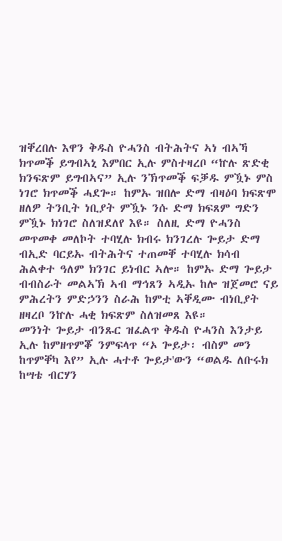ዝቐረበሉ እዋን ቅዱስ ዮሓንስ ብትሕትና ኣነ ብኣኻ ክጥመቕ ይግብኣኒ እምበር ኢሉ ምስተዛረቦ “ኵሉ ጽድቂ ክንፍጽም ይግብኣና” ኢሉ ንኽጥመቕ ፍቓዱ ምዃኑ ምስ ነገሮ ክጥመቕ ሓደጐ። ከምኡ ዝበሎ ድማ ብዛዕባ ክፍጽሞ ዘለዎ ትንቢት ነቢያት ምዃኑ ንሱ ድማ ክፍጸም ግድን ምዃኑ ክነገሮ ስለዝደለየ እዩ። ስለዚ ድማ ዮሓንስ መጥመቀ መለኮት ተባሂሉ ክብሩ ክንገረሉ ጐይታ ድማ ብኢድ ባርይኡ ብትሕትና ተጠመቐ ተባሂሉ ክሳብ ሕልቀተ ዓለም ክንገር ይነብር ኣሎ። ከምኡ ድማ ጐይታ ብብስራት መልኣኽ ኣብ ማኅጸን ኣዲኡ ከሎ ዝጀመሮ ናይ ምሕረትን ምድኃንን ስራሕ ከምቲ ኣቐዲሙ ብነቢያት ዘዛረቦ ንኵሉ ሓቂ ክፍጽም ስለዝመጸ እዩ።
መንነት ጐይታ ብንጹር ዝፈልጥ ቅዱስ ዮሓንስ እንታይ ኢሉ ከምዘጥምቖ ንምፍላጥ “ኦ ጐይታ፡ ብስም መን ከጥምቐካ እየ” ኢሉ ሓተቶ ጐይታ'ውን “ወልዱ ለቡሩክ ከሣቴ ብርሃን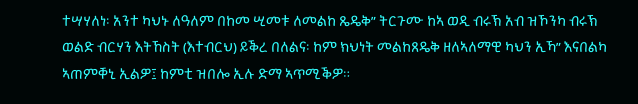ተሣሃለነ፡ አንተ ካህኑ ለዓለም በከመ ሢመቱ ለመልከ ጼዴቅ” ትርጉሙ ከኣ ወዲ ብሩኽ አብ ዝኾንካ ብሩኽ ወልድ ብርሃን እትኸስት (እተብርህ) ይቕረ በለልና፡ ከም ክህነት መልከጸዴቅ ዘለኣለማዊ ካህን ኢኻ” እናበልካ ኣጠምቐኒ ኢልዎ፤ ከምቲ ዝበሎ ኢሉ ድማ ኣጥሚቕዎ።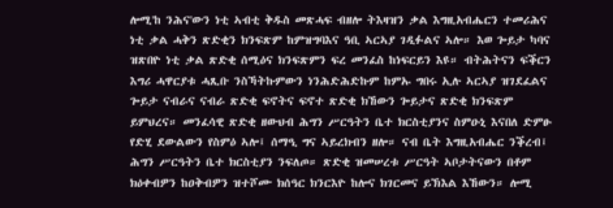ሎሚ'ከ ንሕና'ውን ነቲ ኣብቲ ቅዱስ መጽሓፍ ብዘሎ ትእዛዝን ቃል እግዚአብሔርን ተመሪሕና ነቲ ቃል ሓቅን ጽድቂን ክንፍጽም ከምዝግባእና ዓቢ ኣርኣያ ገዲፉልና ኣሎ። እወ ጐይታ ካባና ዝጽበዮ ነቲ ቃል ጽድቂ ሰሚዕና ክንፍጽምን ፍረ መንፈስ ከነፍርይን እዩ። ብትሕትናን ፍቕርን እግሪ ሓዋርያቱ ሓጺቡ ንስኻትኩምውን ነንሕድሕድኩም ከምኡ ግበሩ ኢሉ ኣርኣያ ዝገደፈልና ጐይታ ናብራና ናብራ ጽድቂ ፍኖትና ፍኖተ ጽድቂ ክኸውን ጐይታና ጽድቂ ክንፍጽም ይምህረና። መንፈሳዊ ጽድቂ ዘውህብ ሕግን ሥርዓትን ቤተ ክርስቲያንና ስምዑኒ እናበለ ድምፁ የድሂ ደውልውን የስምዕ ኣሎ፤ ሰማዒ ግና ኣይረክብን ዘሎ። ናብ ቤት እግዚአብሔር ንቕረብ፤ ሕግን ሥርዓትን ቤተ ክርስቲያን ንፍለጦ። ጽድቂ ዝመሠረቱ ሥርዓት ኣቦታትናውን በቶም ክዕቀብዎን ከዐቅብዎን ዝተሾሙ ክሰዓር ክንርእዮ ከሎና ክገርመና ይኽእል እኸውን። ሎሚ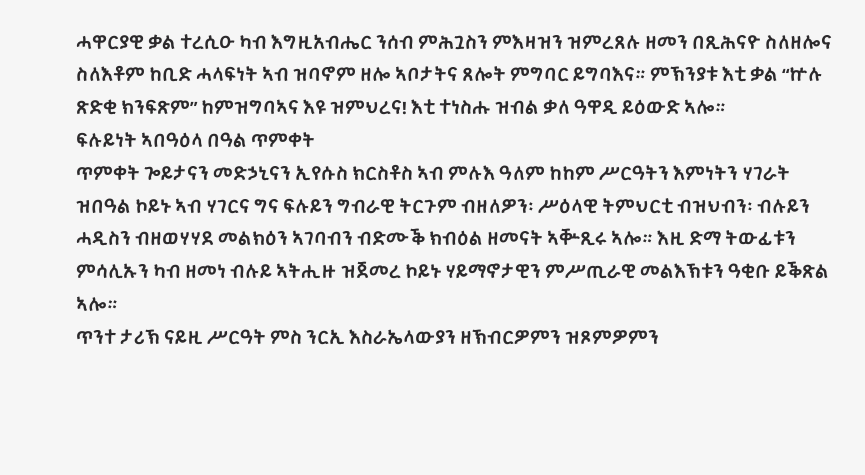ሓዋርያዊ ቃል ተረሲዑ ካብ እግዚአብሔር ንሰብ ምሕጓስን ምእዛዝን ዝምረጸሉ ዘመን በጺሕናዮ ስለዘሎና ስለእቶም ከቢድ ሓላፍነት ኣብ ዝባኖም ዘሎ ኣቦታትና ጸሎት ምግባር ይግባእና። ምኽንያቱ እቲ ቃል “ኵሉ ጽድቂ ክንፍጽም” ከምዝግባኣና እዩ ዝምህረና! እቲ ተነስሑ ዝብል ቃለ ዓዋዲ ይዕውድ ኣሎ።
ፍሉይነት ኣበዓዕላ በዓል ጥምቀት
ጥምቀት ጐይታናን መድኃኒናን ኢየሱስ ክርስቶስ ኣብ ምሉእ ዓለም ከከም ሥርዓትን እምነትን ሃገራት ዝበዓል ኮይኑ ኣብ ሃገርና ግና ፍሉይን ግብራዊ ትርጉም ብዘለዎን፡ ሥዕላዊ ትምህርቲ ብዝህብን፡ ብሉይን ሓዲስን ብዘወሃሃደ መልክዕን ኣገባብን ብድሙቕ ክብዕል ዘመናት ኣቝጺሩ ኣሎ። እዚ ድማ ትውፊቱን ምሳሊኡን ካብ ዘመነ ብሉይ ኣትሒዙ ዝጀመረ ኮይኑ ሃይማኖታዊን ምሥጢራዊ መልእኽቱን ዓቂቡ ይቕጽል ኣሎ።
ጥንተ ታሪኽ ናይዚ ሥርዓት ምስ ንርኢ እስራኤላውያን ዘኽብርዎምን ዝጾምዎምን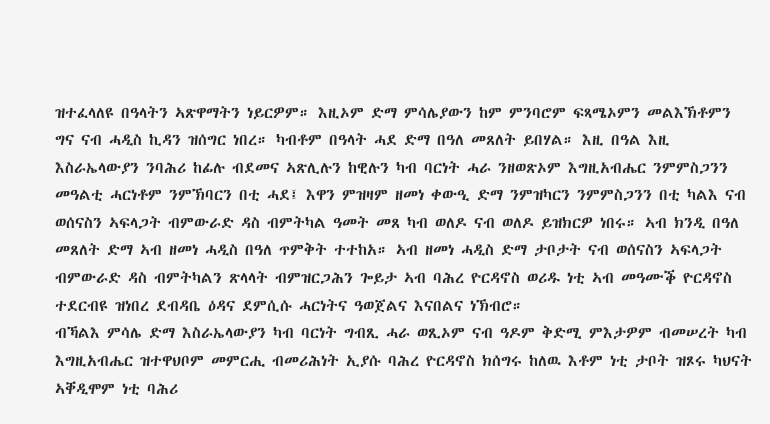ዝተፈላለዩ በዓላትን ኣጽዋማትን ነይርዎም። እዚኦም ድማ ምሳሌያውን ከም ምንባሮም ፍጻሜኦምን መልእኽቶምን ግና ናብ ሓዲስ ኪዳን ዝሰግር ነበረ። ካብቶም በዓላት ሓደ ድማ በዓለ መጸለት ይበሃል። እዚ በዓል እዚ እስራኤላውያን ንባሕሪ ከፊሉ ብደመና ኣጽሊሉን ከዊሉን ካብ ባርነት ሓራ ንዘወጽኦም እግዚአብሔር ንምምስጋንን መዓልቲ ሓርነቶም ንምኽባርን በቲ ሓደ፤ እዋን ምዝዛም ዘመነ ቀውዒ ድማ ንምዝካርን ንምምስጋንን በቲ ካልእ ናብ ወሰናስን ኣፍላጋት ብምውራድ ዳስ ብምትካል ዓመት መጸ ካብ ወለዶ ናብ ወለዶ ይዝክርዎ ነበሩ። ኣብ ክንዲ በዓለ መጸለት ድማ ኣብ ዘመነ ሓዲስ በዓለ ጥምቅት ተተከአ። ኣብ ዘመነ ሓዲስ ድማ ታቦታት ናብ ወሰናስን ኣፍላጋት ብምውራድ ዳስ ብምትካልን ጽላላት ብምዝርጋሕን ጐይታ ኣብ ባሕረ ዮርዳኖስ ወሪዱ ነቲ ኣብ መዓሙቕ ዮርዳኖስ ተደርብዩ ዝነበረ ደብዳቤ ዕዳና ደምሲሱ ሓርነትና ዓወጀልና እናበልና ነኽብሮ።
ብኻልእ ምሳሌ ድማ እስራኤላውያን ካብ ባርነት ግብጺ ሓራ ወጺኦም ናብ ዓዶም ቅድሚ ምእታዎም ብመሠረት ካብ እግዚአብሔር ዝተዋህቦም መምርሒ ብመሪሕነት ኢያሱ ባሕረ ዮርዳኖስ ክሰግሩ ከለዉ እቶም ነቲ ታቦት ዝጾሩ ካህናት ኣቐዲሞም ነቲ ባሕሪ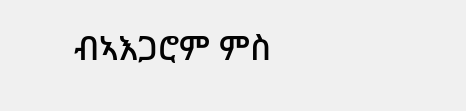ብኣእጋሮም ምስ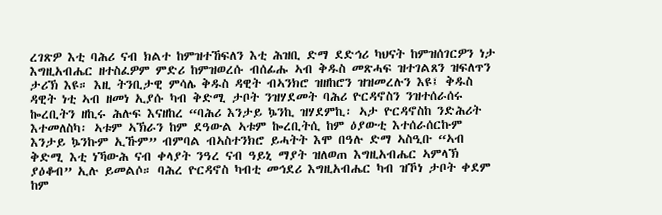ረገጽዎ እቲ ባሕሪ ናብ ክልተ ከምዝተኸፍለን እቲ ሕዝቢ ድማ ደድኅሪ ካህናት ከምዝሰገርዎን ነታ እግዚአብሔር ዘተስፈዎም ምድሪ ከምዝወረሱ ብሰፊሑ ኣብ ቅዱስ መጽሓፍ ዝተገልጸን ዝፍለጥን ታሪኽ እዩ። እዚ ትንቢታዊ ምሳሌ ቅዱስ ዳዊት ብኣንክሮ ዝዘከሮን ዝዝመረሉን እዩ፤ ቅዱስ ዳዊት ነቲ ኣብ ዘመነ ኢያሱ ካብ ቅድሚ ታቦት ንዝሃደመት ባሕሪ ዮርዳኖስን ንዝተሰራሰሩ ኰረቢትን ዘኪሩ ሕሉፍ እናዘከረ “ባሕሪ እንታይ ኴንኪ ዝሃደምኪ፡ ኣታ ዮርዳኖስከ ንድሕሪት እተመለስካ፡ ኣቱም ኣኽራን ከም ደዓውል ኣቱም ኰረቢትሲ ከም ዕያውቲ እተሰራሰርኩም እንታይ ኴንኩም ኢኹም” ብምባል ብኣስተንክሮ ይሓትት እሞ በዓሉ ድማ ኣስዒቡ “ኣብ ቅድሚ እቲ ነኻውሕ ናብ ቀላያት ንዓረ ናብ ዓይኒ ማያት ዝለወጠ እግዚአብሔር ኣምላኽ ያዕቆብ” ኢሉ ይመልሶ። ባሕረ ዮርዳኖስ ካብቲ መኅደሪ እግዚአብሔር ካብ ዝኾነ ታቦት ቀደም ከም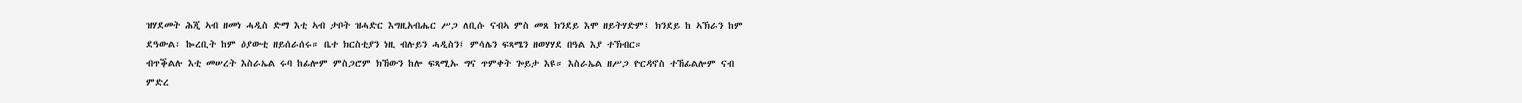ዝሃደመት ሕጂ ኣብ ዘመነ ሓዲስ ድማ እቲ ኣብ ታቦት ዝሓድር እግዚአብሔር ሥጋ ለቢሱ ናብኣ ምስ መጸ ክንደይ እሞ ዘይትሃድም፤ ክንደይ ከ ኣኽራን ከም ደዓውል፡ ኰረቢት ከም ዕያውቲ ዘይሰራሰሩ። ቤተ ክርስቲያን ነዚ ብሉይን ሓዲስን፤ ምሳሌን ፍጻሜን ዘወሃሃደ በዓል እያ ተኽብር።
ብጥቕልሉ እቲ መሠረት እስራኤል ሩባ ከፊሎም ምስጋሮም ክኸውን ከሎ ፍጻሚኡ ግና ጥምቀት ጐይታ እዩ። እስራኤል ዘሥጋ ዮርዳኖስ ተኸፊልሎም ናብ ምድረ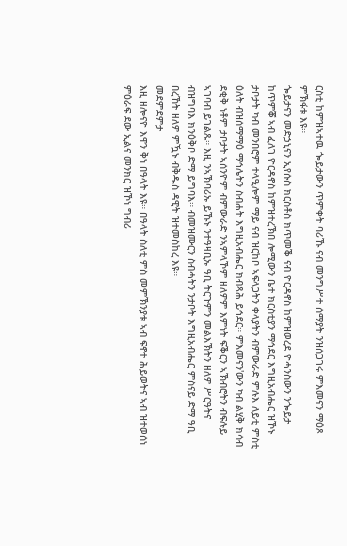ርስቲ ከምዝኣተዉ ጐይታውን ጥምቀት ባሪኹ ናብ መንግሥተ ሰማያት ንዝሰጋገሩ ምእመናን ማዕጾ ምኽፋቱ እዩ።
ጐይታናን መድኃኒናን ኢየሱስ ክርስቶስ ክጥመቕ ናብ ዮርዳኖስ ከምዝወረደ ዮሓንስውን ንጐይታ ከጥምቖ ኣብ ፈለገ ዮርዳኖስ ከምዝተረኽበ ሎሚውን ቤተ ክርስቲያን ማኅደር እግዚአብሔር ዝኾኑ ታቦታት ካብ መንበሮም ተላዒሎም ማይ ናብ ዝርከቦ ኣፍላጋትን ቀላያትን ብምውራድ ምሉእ ለይቲ ምስቲ ዕለት ብዝሰማማዕ ማኅሌትን ስብሐት እግዚአብሔር ክብጻሕ ይኅደር። ምእመናን'ውን ካብ ልሂቅ ክሳብ ደቂቅ ነቶም ታቦታት ኣሰንዮም ብምውራድ ንኣምላኾም ዘለዎም እምነት ፍቕርን ኣኽብሮትን ብፍሉይ ኣገባብ ይገልጹ። እዚ ንኣኽባሪኡ ይኹኑ ንተዓዛቢኡ ዓቢ ትርጉምን መልእኽትን ዘለዎ ሥርዓትና ብዝግባእ ክንዕቅቦ ድማ ይግባእ። ብመዝሙርን ስብሓትን ንታቦት እግዚአብሔር ምስናይ ድማ ዓቢ በረኸት ዘለዎ ምዃኑ ብቅዱስ ዳዊት ዝተመስከረ እዩ።
መደምደምታ
እዚ ዘሎናዮ እዋን ቅነ በዓላት እዩ። በዓላት ስለቲ ምስ መምኽንያቱ ኣብ ፍኖተ ሕይወትና ኣብ ዝተወሰነ ምዕራፍ ደው ኢልና መንክር ዝኾነ ግብሪ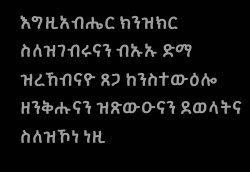እግዚአብሔር ክንዝክር ስለዝገብሩናን ብኡኡ ድማ ዝረኸብናዮ ጸጋ ከንስተውዕሎ ዘንቅሑናን ዝጽውዑናን ደወላትና ስለዝኾነ ነዚ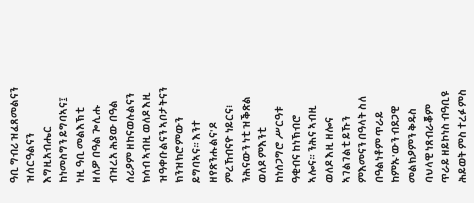ዓቢ ግብሪ ዝፈጸመልናን ዝሰርዓልናን እግዚአብሔር ከነመስግን ይግባኣና፤ ነዚ ዓቢ መልእኽቲ ዘለዎ በዓል ጐሊሑ ብዝረአ ሕያው በዓል ሰሪዖም ዘከናወሉልናን ክሳብ ኣብዚ ወለዶ እዚ ዝዓቀቡልናን ኣቦታትናን ክንዝክሮምውን ይግባኣና። እንተ ዘየጽንሑልና'ዶ ምረኸብናዮ ነይርና፧ ንሕናውን ነቲ ዝቕጽል ወለዶ ምእንቲ ከነሰጋግሮ ሥርዓቱ ዓቂብና ከነኽብሮ ኣሎና። ንሕና ኣብዚ ወለዶ እዚ ዘሎና ኣገልገልቲ ይኹን ምእመናን በዓላት ስለ በዓልነቶም ጥራይ ከምኡ'ውን ብደጋዊ መልክዖምን ቅዱስ ባህላዊ ነጸብራቖም ጥራይ ዘይኮነስ ብዓቢዩ ሕይወት ምስ ተረፉ ምስ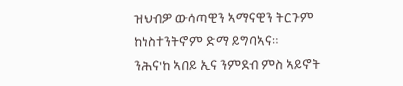ዝህብዎ ውሳጣዊን ኣማናዊን ትርጉም ከነስተንትኖም ድማ ይግባኣና።
ንሕና'ከ ኣበይ ኢና ንምደብ ምስ ኣይኖት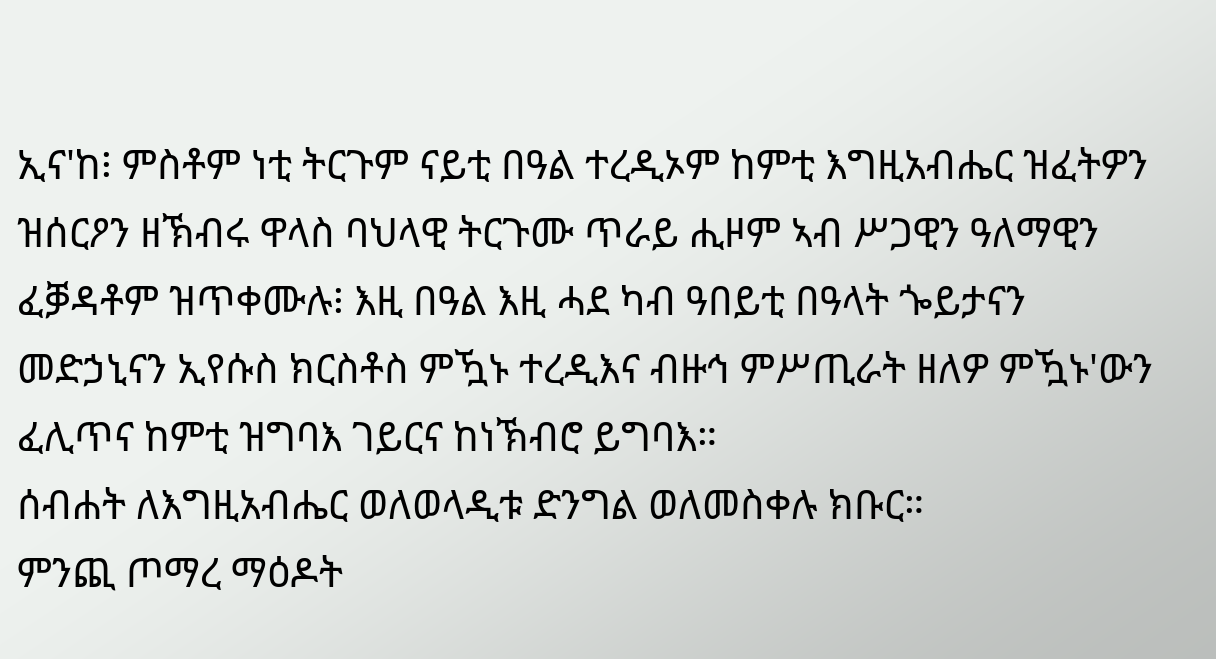ኢና'ከ፧ ምስቶም ነቲ ትርጉም ናይቲ በዓል ተረዲኦም ከምቲ እግዚአብሔር ዝፈትዎን ዝሰርዖን ዘኽብሩ ዋላስ ባህላዊ ትርጉሙ ጥራይ ሒዞም ኣብ ሥጋዊን ዓለማዊን ፈቓዳቶም ዝጥቀሙሉ፧ እዚ በዓል እዚ ሓደ ካብ ዓበይቲ በዓላት ጐይታናን መድኃኒናን ኢየሱስ ክርስቶስ ምዃኑ ተረዲእና ብዙኅ ምሥጢራት ዘለዎ ምዃኑ'ውን ፈሊጥና ከምቲ ዝግባእ ገይርና ከነኽብሮ ይግባእ።
ሰብሐት ለእግዚአብሔር ወለወላዲቱ ድንግል ወለመስቀሉ ክቡር።
ምንጪ ጦማረ ማዕዶት